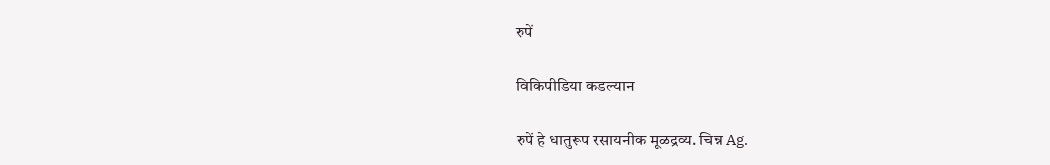रुपें

विकिपीडिया कडल्यान

रुपें हे धातुरूप रसायनीक मूळद्रव्य. चिन्न Ag.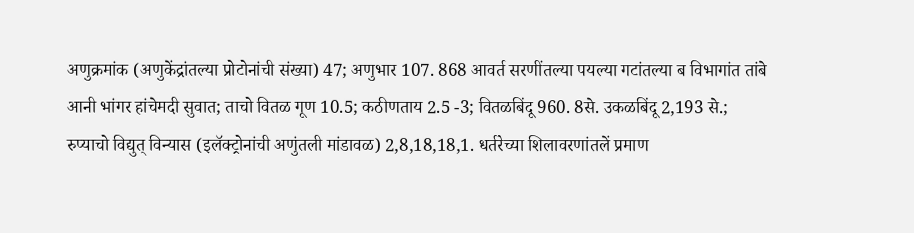अणुक्रमांक (अणुकेंद्रांतल्या प्रोटोनांची संख्या) 47; अणुभार 107. 868 आवर्त सरणींतल्या पयल्या गटांतल्या ब विभागांत तांबे आनी भांगर हांचेमदी सुवात; ताचो वितळ गूण 10.5; कठीणताय 2.5 -3; वितळबिंदू 960. 8से. उकळबिंदू 2,193 से.; रुप्याचो विद्युत् विन्यास (इलॅक्ट्रोनांची अणुंतली मांडावळ) 2,8,18,18,1. धर्तरेच्या शिलावरणांतलें प्रमाण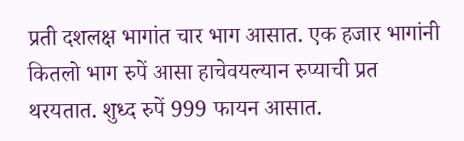प्रती दशलक्ष भागांत चार भाग आसात. एक हजार भागांनी कितलो भाग रुपें आसा हाचेवयल्यान रुप्याची प्रत थरयतात. शुध्द रुपें 999 फायन आसात.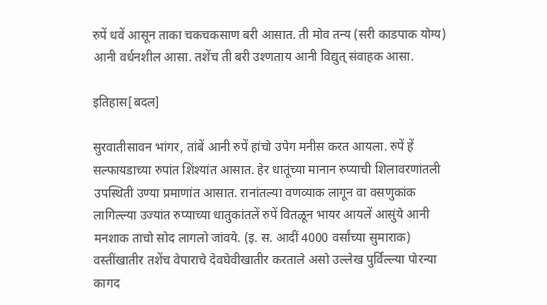रुपें धवें आसून ताका चकचकसाण बरी आसात. ती मोव तन्य (सरी काडपाक योग्य) आनी वर्धनशील आसा. तशेंच ती बरी उश्णताय आनी विद्युत् संवाहक आसा.

इतिहास[बदल]

सुरवातीसावन भांगर, तांबें आनी रुपें हांचो उपेग मनीस करत आयला. रुपें हें सल्फायडाच्या रुपांत शिंश्यांत आसात. हेर धातूंच्या मानान रुप्याची शिलावरणांतली उपस्थिती उण्या प्रमाणांत आसात. रानांतल्या वणव्याक लागून वा वसणुकांक लागिल्ल्या उज्यांत रुप्याच्या धातुकांतलें रुपें वितळून भायर आयलें आसुंये आनी मनशाक ताचो सोद लागलो जांवये. (इ. स. आदीं 4000 वर्सांच्या सुमाराक) वस्तींखातीर तशेंच वेपाराचे देवघेवीखातीर करताले असो उल्लेख पुर्विल्ल्या पोरन्या कागद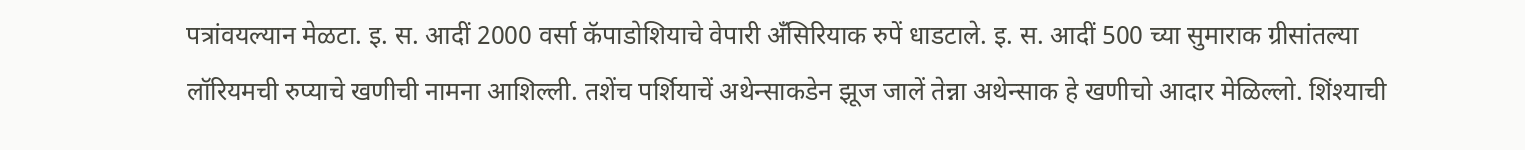पत्रांवयल्यान मेळटा. इ. स. आदीं 2000 वर्सा कॅपाडोशियाचे वेपारी अँसिरियाक रुपें धाडटाले. इ. स. आदीं 500 च्या सुमाराक ग्रीसांतल्या लॉरियमची रुप्याचे खणीची नामना आशिल्ली. तशेंच पर्शियाचें अथेन्साकडेन झूज जालें तेन्ना अथेन्साक हे खणीचो आदार मेळिल्लो. शिंश्याची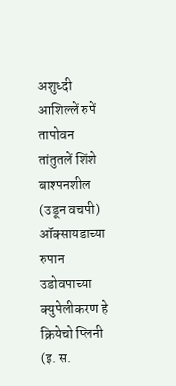अशुध्दी आशिल्लें रुपें तापोवन तांतुतलें शिंशे बाश्पनशील (उडून वचपी) ऑक्सायडाच्या रुपान उडोवपाच्या क्युपेलीकरण हे क्रियेचो प्लिनी (इ. स.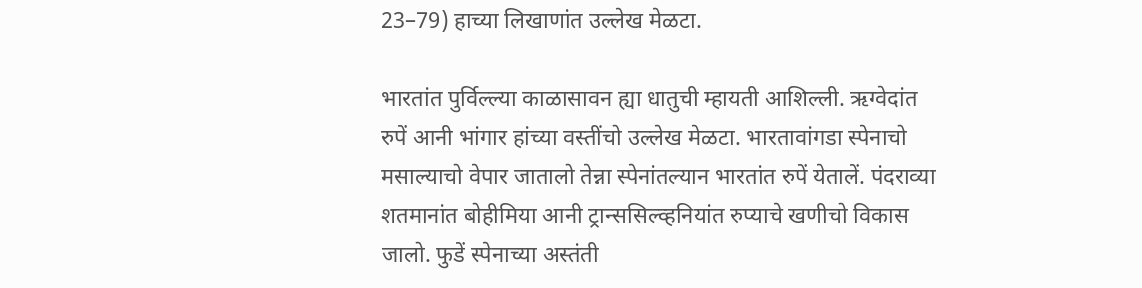23–79) हाच्या लिखाणांत उल्लेख मेळटा.

भारतांत पुर्विल्ल्या काळासावन ह्या धातुची म्हायती आशिल्ली. ऋग्वेदांत रुपें आनी भांगार हांच्या वस्तींचो उल्लेख मेळटा. भारतावांगडा स्पेनाचो मसाल्याचो वेपार जातालो तेन्ना स्पेनांतल्यान भारतांत रुपें येतालें. पंदराव्या शतमानांत बोहीमिया आनी ट्रान्ससिल्व्हनियांत रुप्याचे खणीचो विकास जालो. फुडें स्पेनाच्या अस्तंती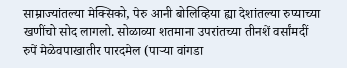साम्राज्यांतल्या मेक्सिको, पेरु आनी बोलिव्हिया ह्या देशांतल्या रुप्याच्या खणींचो सोद लागलो. सोळाव्या शतमाना उपरांतच्या तीनशें वर्सांमदीं रुपें मेळेवपाखातीर पारदमेल (पाऱ्या वांगडा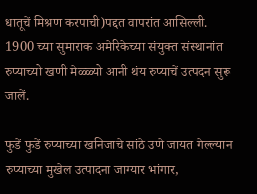धातूचें मिश्रण करपाची)पद्दत वापरांत आसिल्ली. 1900 च्या सुमाराक अमेरिकेच्या संयुक्त संस्थानांत रुप्याच्यो खणी मेळ्ळ्यो आनी थंय रुप्याचें उत्पदन सुरू जालें.

फुडें फुडें रुप्याच्या खनिजाचे सांठे उणे जायत गेल्ल्यान रुप्याच्या मुखेल उत्पादना जाग्यार भांगार,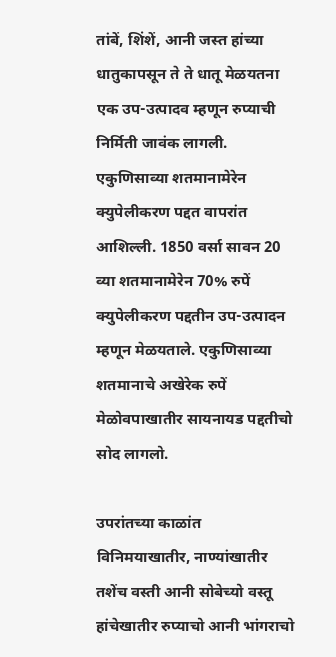तांबें, शिंशें, आनी जस्त हांच्या धातुकापसून ते ते धातू मेळयतना एक उप-उत्पादव म्हणून रुप्याची निर्मिती जावंक लागली. एकुणिसाव्या शतमानामेरेन क्युपेलीकरण पद्दत वापरांत आशिल्ली. 1850 वर्सा सावन 20 व्या शतमानामेरेन 70% रुपें क्युपेलीकरण पद्दतीन उप-उत्पादन म्हणून मेळयताले. एकुणिसाव्या शतमानाचे अखेरेक रुपें मेळोवपाखातीर सायनायड पद्दतीचो सोद लागलो.

उपरांतच्या काळांत विनिमयाखातीर, नाण्यांखातीर तशेंच वस्ती आनी सोबेच्यो वस्तू हांचेखातीर रुप्याचो आनी भांगराचो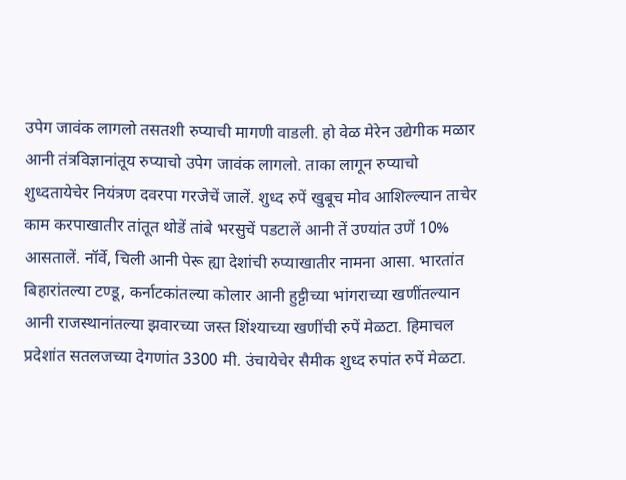उपेग जावंक लागलो तसतशी रुप्याची मागणी वाडली. हो वेळ मेरेन उद्येगीक मळार आनी तंत्रविज्ञानांतूय रुप्याचो उपेग जावंक लागलो. ताका लागून रुप्याचो शुध्दतायेचेर नियंत्रण दवरपा गरजेचें जालें. शुध्द रुपें खुबूच मोव आशिल्ल्यान ताचेर काम करपाखातीर तांतूत थोडें तांबे भरसुचें पडटालें आनी तें उण्यांत उणें 10% आसतालें. नॉर्वे, चिली आनी पेरू ह्या देशांची रुप्याखातीर नामना आसा. भारतांत बिहारांतल्या टण्डू, कर्नाटकांतल्या कोलार आनी हुट्टीच्या भांगराच्या खणींतल्यान आनी राजस्थानांतल्या झवारच्या जस्त शिंश्याच्या खणींची रुपें मेळटा. हिमाचल प्रदेशांत सतलजच्या देगणांत 3300 मी. उंचायेचेर सैमीक शुध्द रुपांत रुपें मेळटा.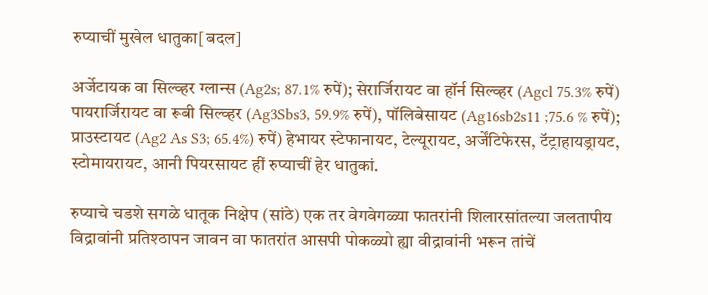रुप्याचीं मुखेल धातुका[बदल]

अर्जेटायक वा सिल्व्हर ग्लान्स (Ag2s; 87.1% रुपें); सेरार्जिरायट वा हॉर्न सिल्व्हर (Agcl 75.3% रुपें) पायरार्जिरायट वा रूबी सिल्व्हर (Ag3Sbs3, 59.9% रुपें), पॉलिबेसायट (Ag16sb2s11 ;75.6 % रुपें); प्राउस्टायट (Ag2 As S3; 65.4%) रुपें) हेभायर स्टेफानायट, टेल्यूरायट, अर्जेंटिफेरस, टॅट्राहायड्रायट, स्टोमायरायट, आनी पियरसायट हीं रुप्याचीं हेर धातुकां.

रुप्याचे चडशे सगळे धातूक निक्षेप (सांठे) एक तर वेगवेगळ्या फातरांनी शिलारसांतल्या जलतापीय विद्रावांनी प्रतिश्ठापन जावन वा फातरांत आसपी पोकळ्यो ह्या वीद्रावांनी भरून तांचें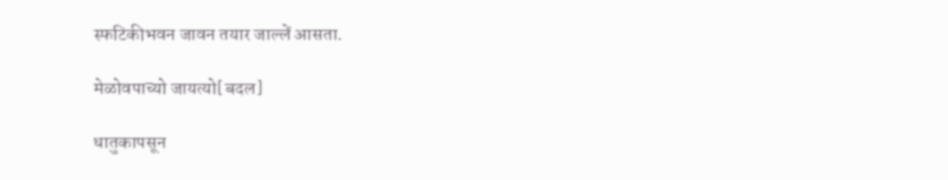स्फटिकीभवन जावन तयार जाल्लें आसता.

मेळोवपाच्यो जायत्यो[बदल]

धातुकापसून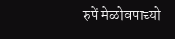रुपें मेळोवपाच्यो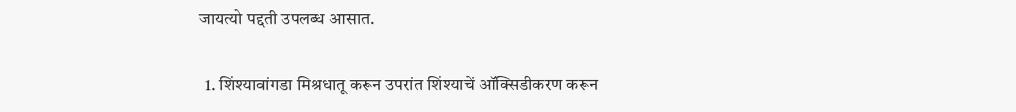जायत्यो पद्दती उपलब्ध आसात.

  1. शिंश्यावांगडा मिश्रधातू करून उपरांत शिंश्याचें ऑक्सिडीकरण करून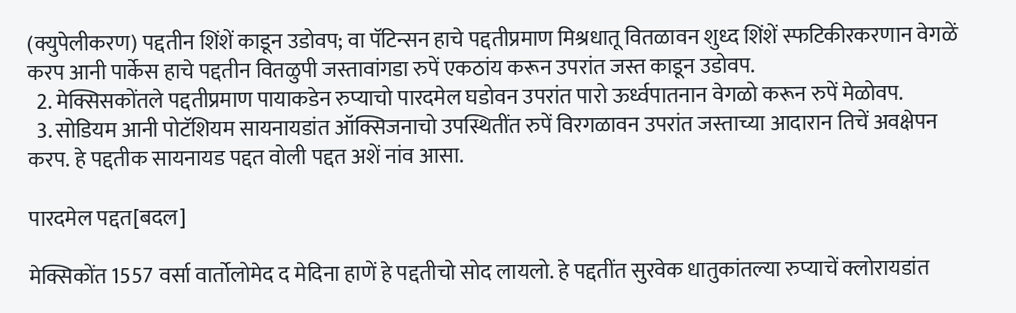(क्युपेलीकरण) पद्दतीन शिंशें काडून उडोवप; वा पॅटिन्सन हाचे पद्दतीप्रमाण मिश्रधातू वितळावन शुध्द शिंशें स्फटिकीरकरणान वेगळें करप आनी पार्केस हाचे पद्दतीन वितळुपी जस्तावांगडा रुपें एकठांय करून उपरांत जस्त काडून उडोवप.
  2. मेक्सिसकोंतले पद्दतीप्रमाण पायाकडेन रुप्याचो पारदमेल घडोवन उपरांत पारो ऊर्ध्वपातनान वेगळो करून रुपें मेळोवप.
  3. सोडियम आनी पोटॅशियम सायनायडांत ऑक्सिजनाचो उपस्थितींत रुपें विरगळावन उपरांत जस्ताच्या आदारान तिचें अवक्षेपन करप. हे पद्दतीक सायनायड पद्दत वोली पद्दत अशें नांव आसा.

पारदमेल पद्दत[बदल]

मेक्सिकोंत 1557 वर्सा वार्तोलोमेद द मेदिना हाणें हे पद्दतीचो सोद लायलो. हे पद्दतींत सुरवेक धातुकांतल्या रुप्याचें क्लोरायडांत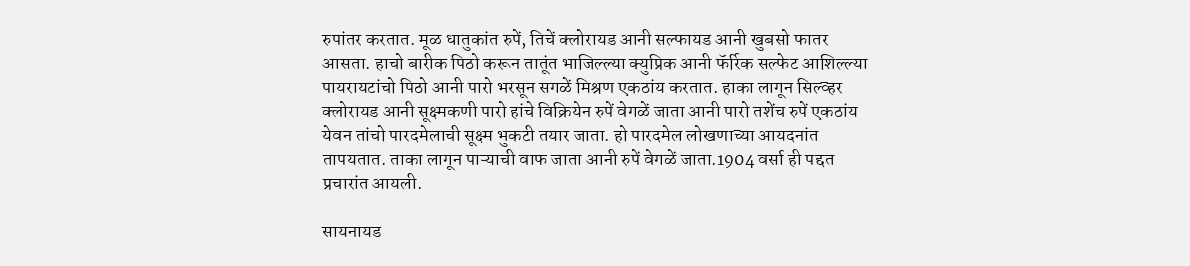रुपांतर करतात. मूळ धातुकांत रुपें, तिचें क्लोरायड आनी सल्फायड आनी खुबसो फातर आसता. हाचो बारीक पिठो करून तातूंत भाजिल्ल्या क्युप्रिक आनी फॅर्रिक सल्फेट आशिल्ल्या पायरायटांचो पिठो आनी पारो भरसून सगळें मिश्रण एकठांय करतात. हाका लागून सिल्व्हर क्लोरायड आनी सूक्ष्मकणी पारो हांचे विक्रियेन रुपें वेगळें जाता आनी पारो तशेंच रुपें एकठांय येवन तांचो पारदमेलाची सूक्ष्म भुकटी तयार जाता. हो पारदमेल लोखणाच्या आयदनांत तापयतात. ताका लागून पाऱ्याची वाफ जाता आनी रुपें वेगळें जाता.1904 वर्सा ही पद्दत प्रचारांत आयली.

सायनायड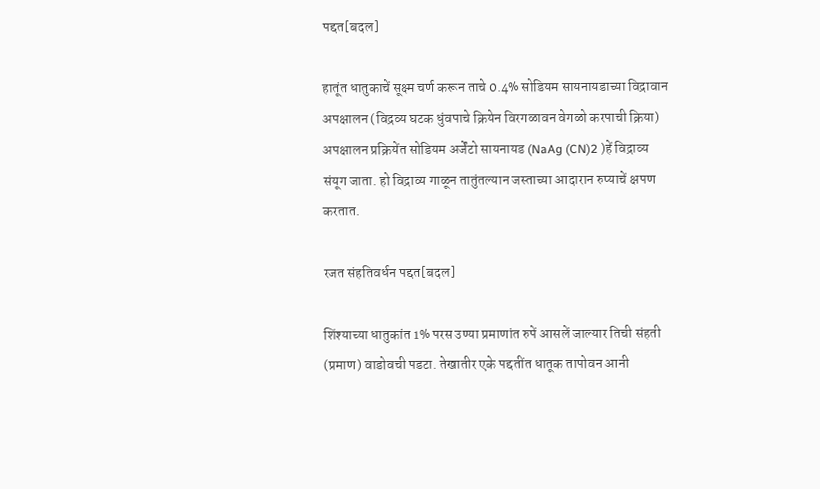पद्दत[बदल]

हातूंत धातुकाचें सूक्ष्म चर्ण करून ताचे 0.4% सोडियम सायनायडाच्या विद्रावान अपक्षालन (विद्रव्य घटक धुंवपाचे क्रियेन विरगळावन वेगळो करपाची क्रिया) अपक्षालन प्रक्रियेंत सोडियम अर्जेंटो सायनायड (NaAg (CN)2 )हें विद्राव्य संयूग जाता. हो विद्राव्य गाळून तातुंतल्यान जस्ताच्या आदारान रुप्याचें क्षपण करतात.

रजत संहतिवर्धन पद्दत[बदल]

शिंश्याच्या धातुकांत 1% परस उण्या प्रमाणांत रुपें आसलें जाल्यार तिची संहती (प्रमाण) वाडोवची पडटा. तेखातीर एके पद्दतींत धातूक तापोवन आनी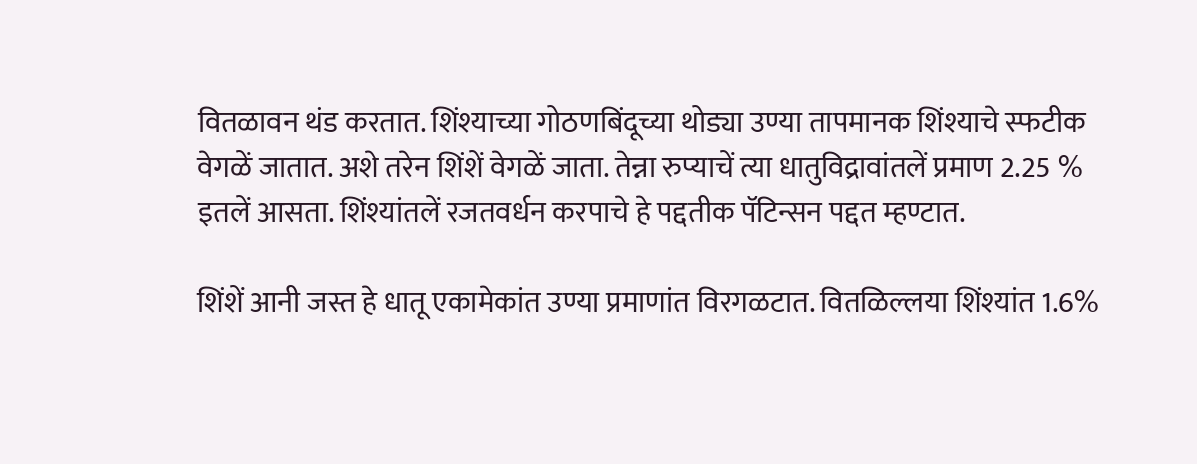वितळावन थंड करतात. शिंश्याच्या गोठणबिंदूच्या थोड्या उण्या तापमानक शिंश्याचे स्फटीक वेगळें जातात. अशे तरेन शिंशें वेगळें जाता. तेन्ना रुप्याचें त्या धातुविद्रावांतलें प्रमाण 2.25 % इतलें आसता. शिंश्यांतलें रजतवर्धन करपाचे हे पद्दतीक पॅटिन्सन पद्दत म्हण्टात.

शिंशें आनी जस्त हे धातू एकामेकांत उण्या प्रमाणांत विरगळटात. वितळिल्लया शिंश्यांत 1.6%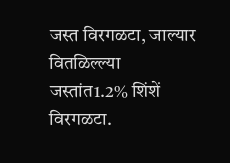जस्त विरगळटा, जाल्यार वितळिल्ल्या जस्तांत1.2% शिंशें विरगळटा.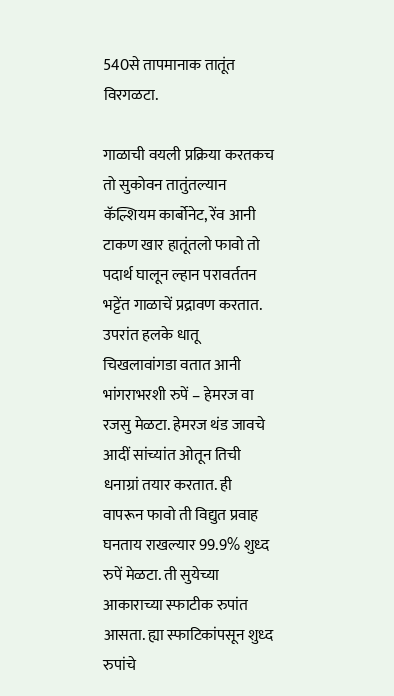540से तापमानाक तातूंत विरगळटा.

गाळाची वयली प्रक्रिया करतकच तो सुकोवन तातुंतल्यान कॅल्शियम कार्बोनेट, रेंव आनी टाकण खार हातूंतलो फावो तो पदार्थ घालून ल्हान परावर्ततन भट्टेंत गाळाचें प्रद्रावण करतात. उपरांत हलके धातू चिखलावांगडा वतात आनी भांगराभरशी रुपें – हेमरज वा रजसु मेळटा. हेमरज थंड जावचे आदीं सांच्यांत ओतून तिची धनाग्रां तयार करतात. ही वापरून फावो ती विद्युत प्रवाह घनताय राखल्यार 99.9% शुध्द रुपें मेळटा. ती सुयेच्या आकाराच्या स्फाटीक रुपांत आसता. ह्या स्फाटिकांपसून शुध्द रुपांचे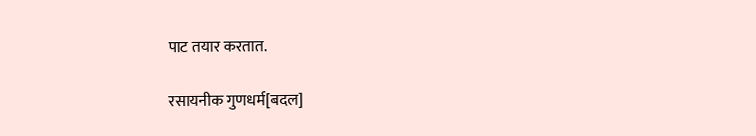पाट तयार करतात.

रसायनीक गुणधर्म[बदल]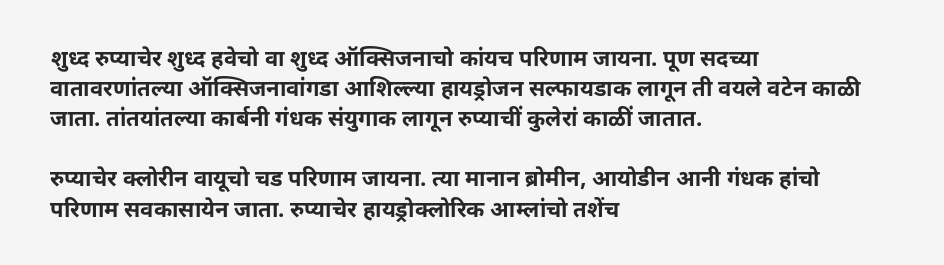शुध्द रुप्याचेर शुध्द हवेचो वा शुध्द ऑक्सिजनाचो कांयच परिणाम जायना. पूण सदच्या वातावरणांतल्या ऑक्सिजनावांगडा आशिल्ल्या हायड्रोजन सल्फायडाक लागून ती वयले वटेन काळी जाता. तांतयांतल्या कार्बनी गंधक संयुगाक लागून रुप्याचीं कुलेरां काळीं जातात.

रुप्याचेर क्लोरीन वायूचो चड परिणाम जायना. त्या मानान ब्रोमीन, आयोडीन आनी गंधक हांचो परिणाम सवकासायेन जाता. रुप्याचेर हायड्रोक्लोरिक आम्लांचो तशेंच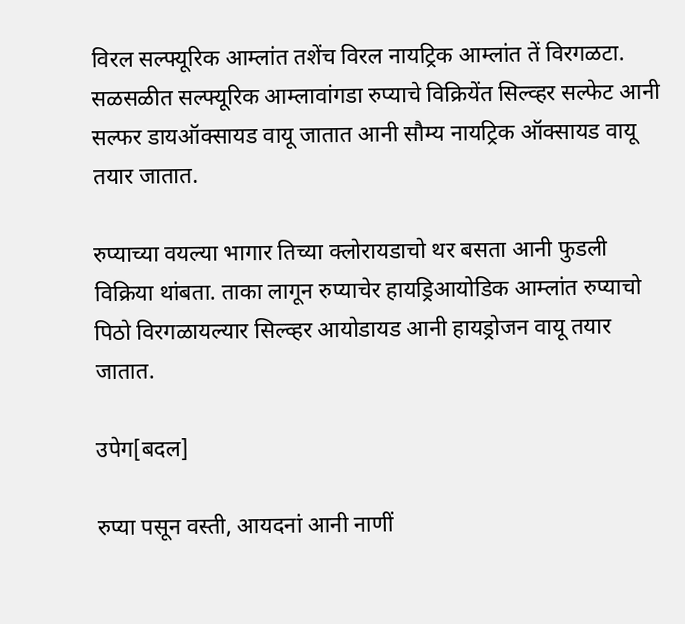विरल सल्फ्यूरिक आम्लांत तशेंच विरल नायट्रिक आम्लांत तें विरगळटा. सळसळीत सल्फ्यूरिक आम्लावांगडा रुप्याचे विक्रियेंत सिल्व्हर सल्फेट आनी सल्फर डायऑक्सायड वायू जातात आनी सौम्य नायट्रिक ऑक्सायड वायू तयार जातात.

रुप्याच्या वयल्या भागार तिच्या क्लोरायडाचो थर बसता आनी फुडली विक्रिया थांबता. ताका लागून रुप्याचेर हायड्रिआयोडिक आम्लांत रुप्याचो पिठो विरगळायल्यार सिल्व्हर आयोडायड आनी हायड्रोजन वायू तयार जातात.

उपेग[बदल]

रुप्या पसून वस्ती, आयदनां आनी नाणीं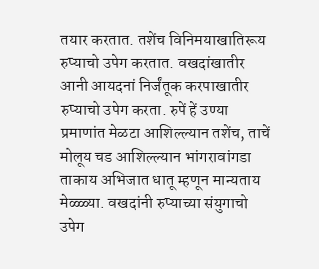तयार करतात. तशेंच विनिमयाखातिरूय रुप्याचो उपेग करतात. वखदांखातीर आनी आयदनां निर्जंतूक करपाखातीर रुप्याचो उपेग करता. रुपें हें उण्या प्रमाणांत मेळटा आशिल्ल्यान तशेंच, ताचें मोलूय चड आशिल्ल्यान भांगरावांगडा ताकाय अभिजात धातू म्हणून मान्यताय मेळ्ळ्या. वखदांनी रुप्याच्या संयुगाचो उपेग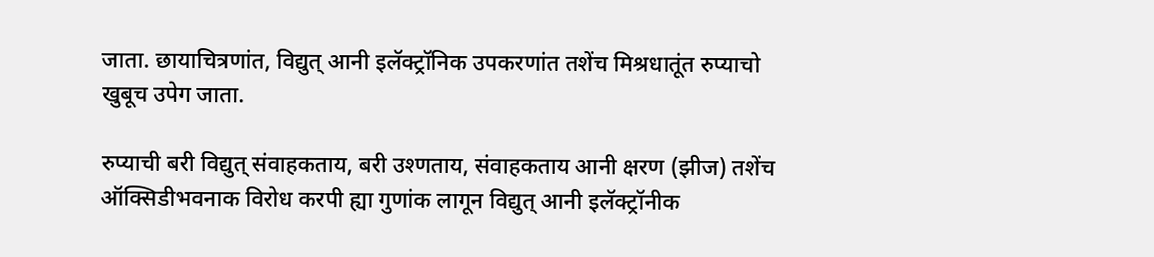जाता. छायाचित्रणांत, विद्युत् आनी इलॅक्ट्रॉनिक उपकरणांत तशेंच मिश्रधातूंत रुप्याचो खुबूच उपेग जाता.

रुप्याची बरी विद्युत् संवाहकताय, बरी उश्णताय, संवाहकताय आनी क्षरण (झीज) तशेंच ऑक्सिडीभवनाक विरोध करपी ह्या गुणांक लागून विद्युत् आनी इलॅक्ट्रॉनीक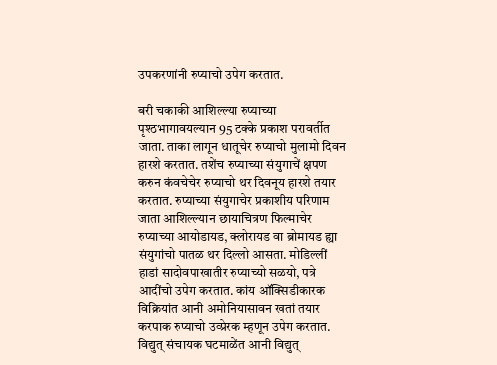उपकरणांनी रुप्याचो उपेग करतात.

बरी चकाकी आशिल्ल्या रुप्याच्या पृश्ठभागावयल्यान 95 टक्के प्रकाश परावर्तीत जाता. ताका लागून धातूचेर रुप्याचो मुलामो दिवन हारशे करतात. तशेंच रुप्याच्या संयुगाचें क्षपण करुन कंवचेचेर रुप्याचो थर दिवनूय हारशे तयार करतात. रुप्याच्या संयुगाचेर प्रकाशीय परिणाम जाता आशिल्ल्यान छायाचित्रण फिल्माचेर रुप्याच्या आयोडायड, क्लोरायड वा ब्रोमायड ह्या संयुगांचो पातळ थर दिल्लो आसता. मोडिल्लीं हाडां सादोवपाखातीर रुप्याच्यो सळयो, पत्रे आदींचो उपेग करतात. कांय ऑक्सिडीकारक विक्रियांत आनी अमोनियासावन खतां तयार करपाक रुप्याचो उव्प्रेरक म्हणून उपेग करतात. विद्युत् संचायक घटमाळेंत आनी विद्युत्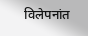विलेपनांत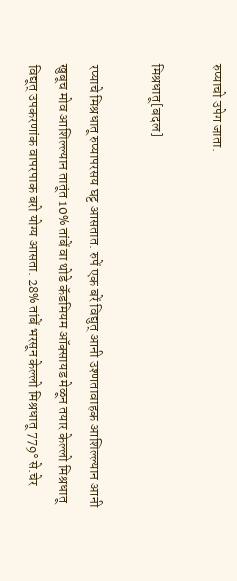रुप्याचो उपेग जाता.

मिश्रधातू[बदल]

रप्याचे मिश्रधातू रुप्यापरसय घट्ट आसतात. रुपें एक बरें विद्युत् आनी उश्णतावाहक आशिल्ल्यान आनी खुबूच मोव आशिल्ल्यान तातूंत 10% तांबें वा थोडे कॅडमियम ऑक्सायड मेळून तयार केल्लो मिश्रधातू विद्यूत् उपकरणांक वापरपाक बरो योग्य आसता. 28% तांबें भरसून केल्लो मिश्रधातू 779° से.चेर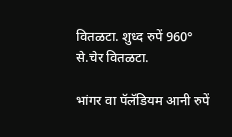वितळटा. शुध्द रुपें 960° से.चेर वितळटा.

भांगर वा पॅलॅडियम आनी रुपें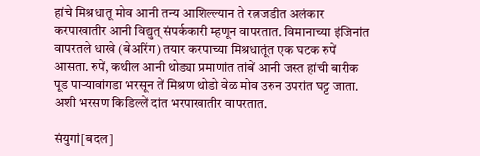हांचे मिश्रधातू मोव आनी तन्य आशिल्ल्यान ते रत्नजडीत अलंकार करपाखातीर आनी विद्युत् संपर्ककारी म्हणून वापरतात. विमानाच्या इंजिनांत वापरतले धाखे (बेअरिंग) तयार करपाच्या मिश्रधातूंत एक घटक रुपें आसता. रुपें, कथील आनी थोड्या प्रमाणांत तांबें आनी जस्त हांची बारीक पूड पाऱ्यावांगडा भरसून तें मिश्रण थोडो वेळ मोव उरुन उपरांत घट्ट जाता. अशी भरसण किडिल्लें दांत भरपाखातीर वापरतात.

संयुगां[बदल]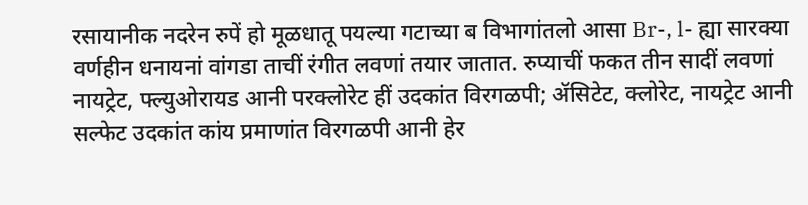रसायानीक नदरेन रुपें हो मूळधातू पयल्या गटाच्या ब विभागांतलो आसा Br-, l- ह्या सारक्या वर्णहीन धनायनां वांगडा ताचीं रंगीत लवणां तयार जातात. रुप्याचीं फकत तीन सादीं लवणां नायट्रेट, फ्ल्युओरायड आनी परक्लोरेट हीं उदकांत विरगळपी; ॲसिटेट, क्लोरेट, नायट्रेट आनी सल्फेट उदकांत कांय प्रमाणांत विरगळपी आनी हेर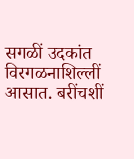सगळीं उदकांत विरगळनाशिल्लीं आसात. बरींचशीं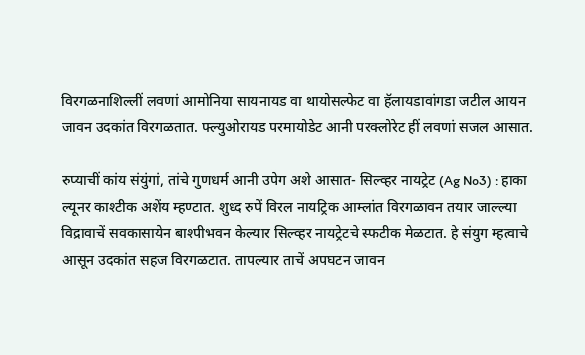विरगळनाशिल्लीं लवणां आमोनिया सायनायड वा थायोसल्फेट वा हॅलायडावांगडा जटील आयन जावन उदकांत विरगळतात. फ्ल्युओरायड परमायोडेट आनी परक्लोरेट हीं लवणां सजल आसात.

रुप्याचीं कांय संयुंगां, तांचे गुणधर्म आनी उपेग अशे आसात- सिल्व्हर नायट्रेट (Ag No3) : हाका ल्यूनर काश्टीक अशेंय म्हण्टात. शुध्द रुपें विरल नायट्रिक आम्लांत विरगळावन तयार जाल्ल्या विद्रावाचें सवकासायेन बाश्पीभवन केल्यार सिल्व्हर नायट्रेटचे स्फटीक मेळटात. हे संयुग म्हत्वाचे आसून उदकांत सहज विरगळटात. तापल्यार ताचें अपघटन जावन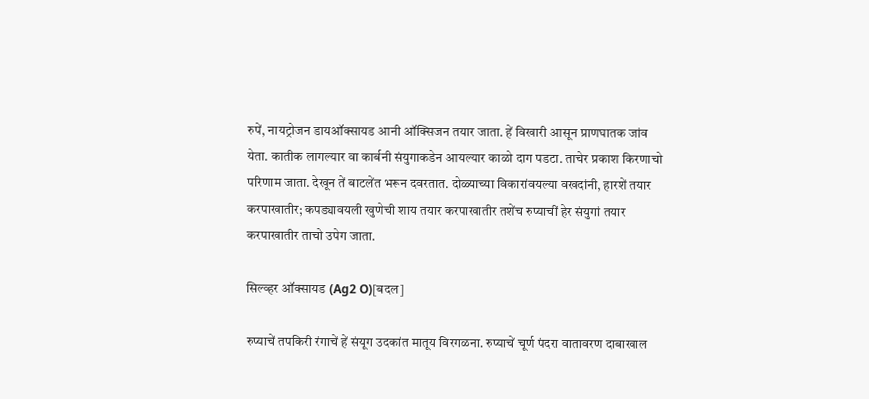रुपें, नायट्रोजन डायऑक्सायड आनी ऑक्सिजन तयार जाता. हें विखारी आसून प्राणघातक जांव येता. कातीक लागल्यार वा कार्बनी संयुगाकडेन आयल्यार काळो दाग पडटा. ताचेर प्रकाश किरणाचो परिणाम जाता. देखून तें बाटलेंत भरून दवरतात. दोळ्याच्या विकारांवयल्या वखदांनी, हारशें तयार करपाखातीर; कपड्यावयली खुणेची शाय तयार करपाखातीर तशेंच रुप्याचीं हेर संयुगां तयार करपाखातीर ताचो उपेग जाता.

सिल्व्हर ऑक्सायड (Ag2 O)[बदल]

रुप्याचें तपकिरी रंगाचें हें संयूग उदकांत मातूय विरगळना. रुप्याचें चूर्ण पंदरा वातावरण दाबाखाल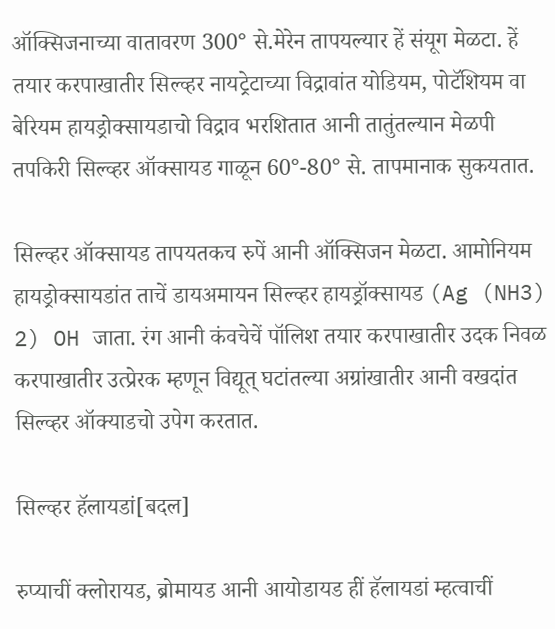ऑक्सिजनाच्या वातावरण 300° से.मेरेन तापयल्यार हें संयूग मेळटा. हें तयार करपाखातीर सिल्व्हर नायट्रेटाच्या विद्रावांत योडियम, पोटॅशियम वा बेरियम हायड्रोक्सायडाचो विद्राव भरशितात आनी तातुंतल्यान मेळपी तपकिरी सिल्व्हर ऑक्सायड गाळून 60°-80° से. तापमानाक सुकयतात.

सिल्व्हर ऑक्सायड तापयतकच रुपें आनी ऑक्सिजन मेळटा. आमोनियम हायड्रोक्सायडांत ताचें डायअमायन सिल्व्हर हायड्रॉक्सायड (Ag (NH3) 2) OH जाता. रंग आनी कंवचेचें पॉलिश तयार करपाखातीर उदक निवळ करपाखातीर उत्प्रेरक म्हणून विद्यूत् घटांतल्या अग्रांखातीर आनी वखदांत सिल्व्हर ऑक्याडचो उपेग करतात.

सिल्व्हर हॅलायडां[बदल]

रुप्याचीं क्लोरायड, ब्रोमायड आनी आयोडायड हीं हॅलायडां म्हत्वाचीं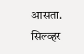आसता. सिल्व्हर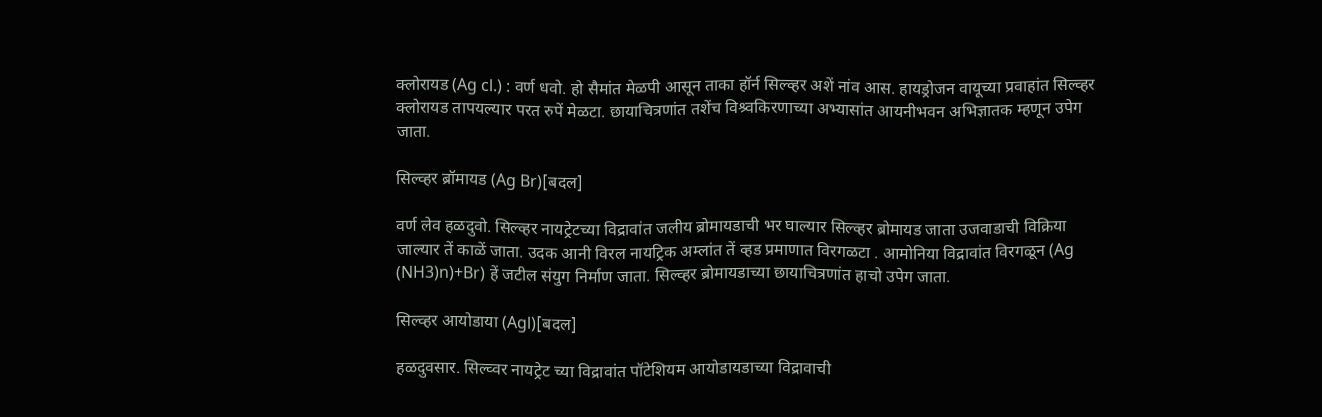क्लोरायड (Ag cl.) : वर्ण धवो. हो सैमांत मेळपी आसून ताका हॉर्न सिल्व्हर अशें नांव आस. हायड्रोजन वायूच्या प्रवाहांत सिल्व्हर क्लोरायड तापयल्यार परत रुपें मेळटा. छायाचित्रणांत तशेंच विश्र्वकिरणाच्या अभ्यासांत आयनीभवन अभिज्ञातक म्हणून उपेग जाता.

सिल्व्हर ब्रॉमायड (Ag Br)[बदल]

वर्ण लेव हळदुवो. सिल्व्हर नायट्रेटच्या विद्रावांत जलीय ब्रोमायडाची भर घाल्यार सिल्व्हर ब्रोमायड जाता उजवाडाची विक्रिया जाल्यार तें काळें जाता. उदक आनी विरल नायट्रिक अम्लांत तें व्हड प्रमाणात विरगळटा . आमोनिया विद्रावांत विरगळून (Ag (NH3)n)+Br) हें जटील संयुग निर्माण जाता. सिल्व्हर ब्रोमायडाच्या छायाचित्रणांत हाचो उपेग जाता.

सिल्व्हर आयोडाया (Agl)[बदल]

हळदुवसार. सिल्व्वर नायट्रेट च्या विद्रावांत पॉटेशियम आयोडायडाच्या विद्रावाची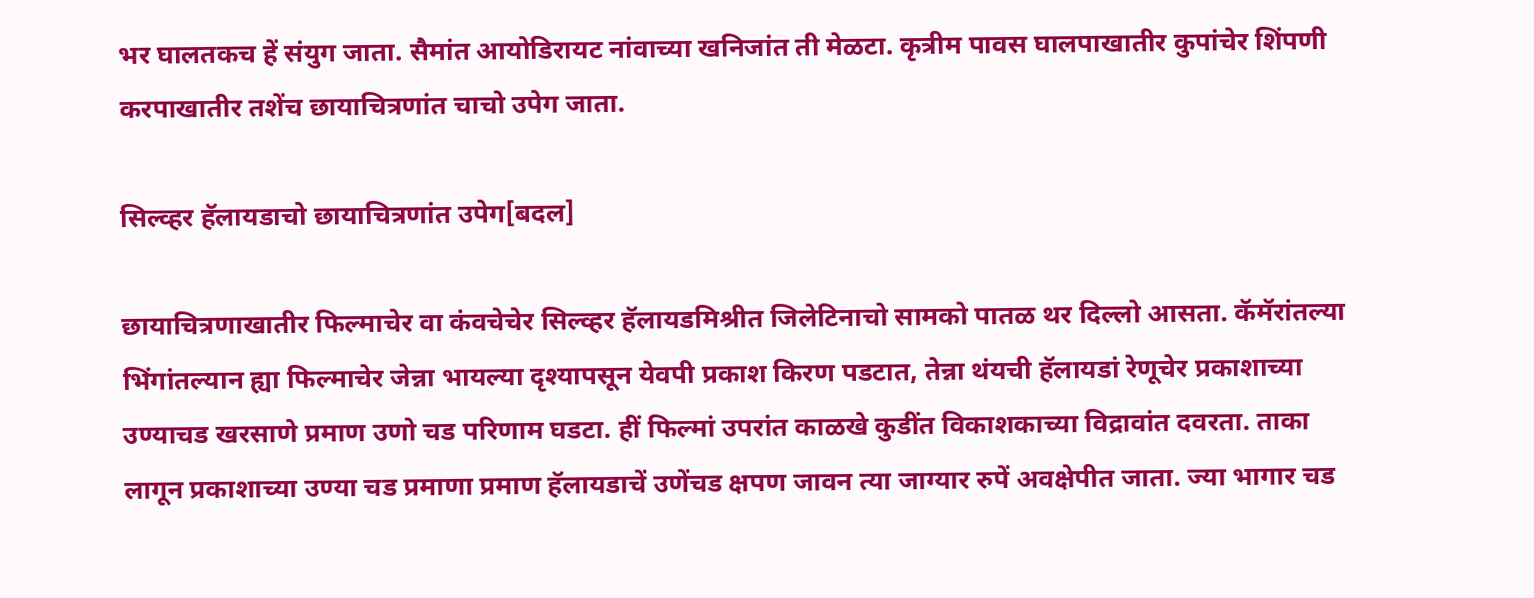भर घालतकच हें संयुग जाता. सैमांत आयोडिरायट नांवाच्या खनिजांत ती मेळटा. कृत्रीम पावस घालपाखातीर कुपांचेर शिंपणी करपाखातीर तशेंच छायाचित्रणांत चाचो उपेग जाता.

सिल्व्हर हॅलायडाचो छायाचित्रणांत उपेग[बदल]

छायाचित्रणाखातीर फिल्माचेर वा कंवचेचेर सिल्व्हर हॅलायडमिश्रीत जिलेटिनाचो सामको पातळ थर दिल्लो आसता. कॅमॅरांतल्या भिंगांतल्यान ह्या फिल्माचेर जेन्ना भायल्या दृश्यापसून येवपी प्रकाश किरण पडटात, तेन्ना थंयची हॅलायडां रेणूचेर प्रकाशाच्या उण्याचड खरसाणे प्रमाण उणो चड परिणाम घडटा. हीं फिल्मां उपरांत काळखे कुडींत विकाशकाच्या विद्रावांत दवरता. ताका लागून प्रकाशाच्या उण्या चड प्रमाणा प्रमाण हॅलायडाचें उणेंचड क्षपण जावन त्या जाग्यार रुपें अवक्षेपीत जाता. ज्या भागार चड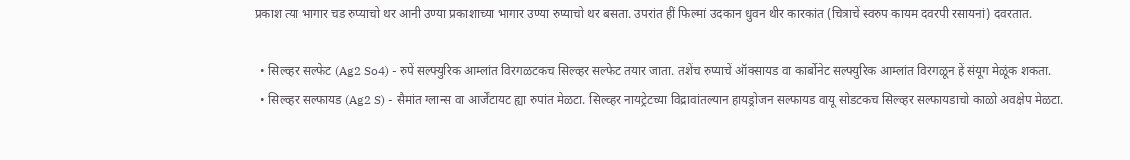प्रकाश त्या भागार चड रुप्याचो थर आनी उण्या प्रकाशाच्या भागार उण्या रुप्याचो थर बसता. उपरांत हीं फिल्मां उदकान धुवन थीर कारकांत (चित्राचें स्वरुप कायम दवरपी रसायनां) दवरतात.

  • सिल्व्हर सल्फेट (Ag2 So4) - रुपें सल्फ्युरिक आम्लांत विरगळटकच सिल्व्हर सल्फेट तयार जाता. तशेंच रुप्याचें ऑक्सायड वा कार्बोनेट सल्फ्युरिक आम्लांत विरगळून हें संयूग मेळूंक शकता.
  • सिल्व्हर सल्फायड (Ag2 S) - सैमांत ग्लान्स वा आर्जेंटायट ह्या रुपांत मेळटा. सिल्व्हर नायट्रेटच्या विद्रावांतल्यान हायड्रोजन सल्फायड वायू सोडटकच सिल्व्हर सल्फायडाचो काळो अवक्षेप मेळटा.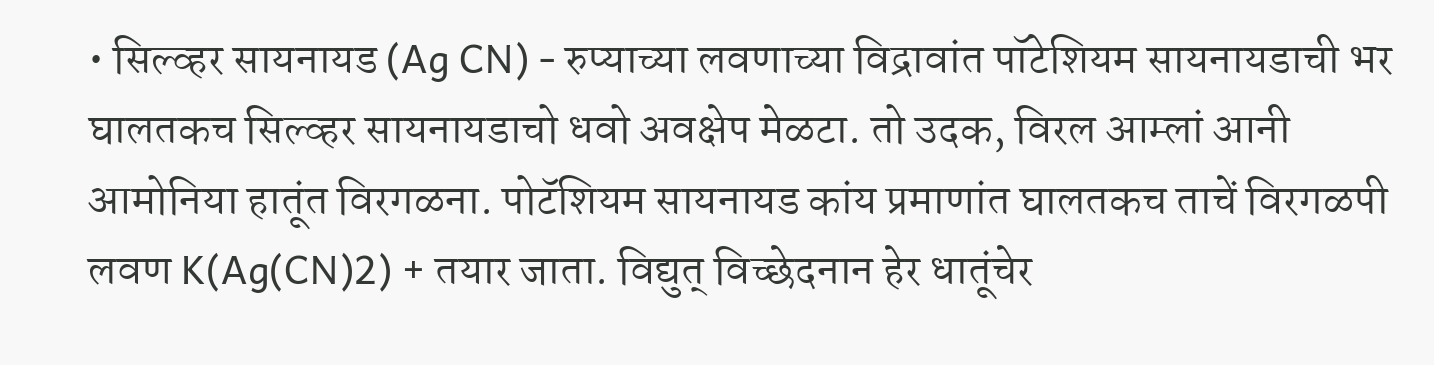• सिल्व्हर सायनायड (Ag CN) - रुप्याच्या लवणाच्या विद्रावांत पॉटेशियम सायनायडाची भर घालतकच सिल्व्हर सायनायडाचो धवो अवक्षेप मेळटा. तो उदक, विरल आम्लां आनी आमोनिया हातूंत विरगळना. पोटॅशियम सायनायड कांय प्रमाणांत घालतकच ताचें विरगळपी लवण K(Ag(CN)2) + तयार जाता. विद्युत् विच्छेदनान हेर धातूंचेर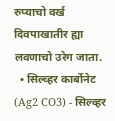रुप्याचो वर्ख दिवपाखातीर ह्या लवणाचो उरेग जाता.
  • सिल्व्हर कार्बोनेट (Ag2 CO3) - सिल्व्हर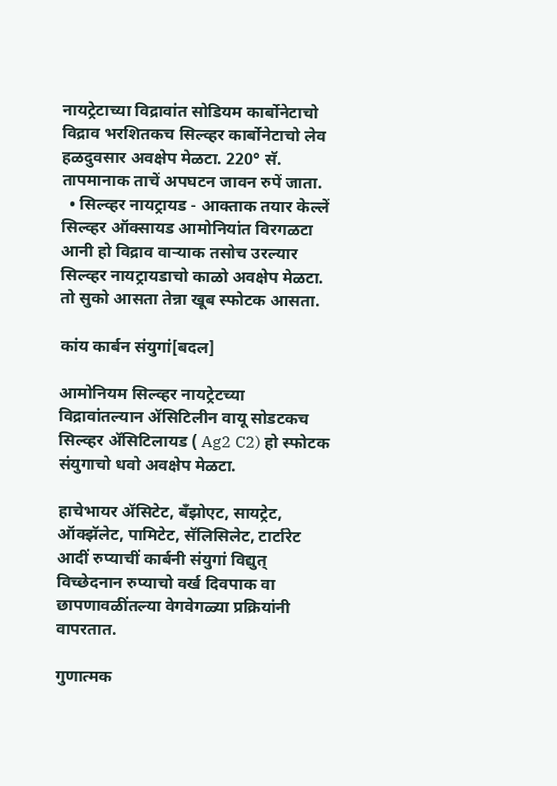नायट्रेटाच्या विद्रावांत सोडियम कार्बोनेटाचो विद्राव भरशितकच सिल्व्हर कार्बोनेटाचो लेव हळदुवसार अवक्षेप मेळटा. 220° सॅ. तापमानाक ताचें अपघटन जावन रुपें जाता.
  • सिल्व्हर नायट्रायड - आक्ताक तयार केल्लें सिल्व्हर ऑक्सायड आमोनियांत विरगळटा आनी हो विद्राव वाऱ्याक तसोच उरल्यार सिल्व्हर नायट्रायडाचो काळो अवक्षेप मेळटा. तो सुको आसता तेन्ना खूब स्फोटक आसता.

कांय कार्बन संयुगां[बदल]

आमोनियम सिल्व्हर नायट्रेटच्या विद्रावांतल्यान ॲसिटिलीन वायू सोडटकच सिल्व्हर ॲसिटिलायड ( Ag2 C2) हो स्फोटक संयुगाचो धवो अवक्षेप मेळटा.

हाचेभायर ॲसिटेट, बँझोएट, सायट्रेट, ऑक्झॅलेट, पामिटेट, सॅलिसिलेट, टार्टारेट आदीं रुप्याचीं कार्बनी संयुगां विद्युत् विच्छेदनान रुप्याचो वर्ख दिवपाक वा छापणावळींतल्या वेगवेगळ्या प्रक्रियांनी वापरतात.

गुणात्मक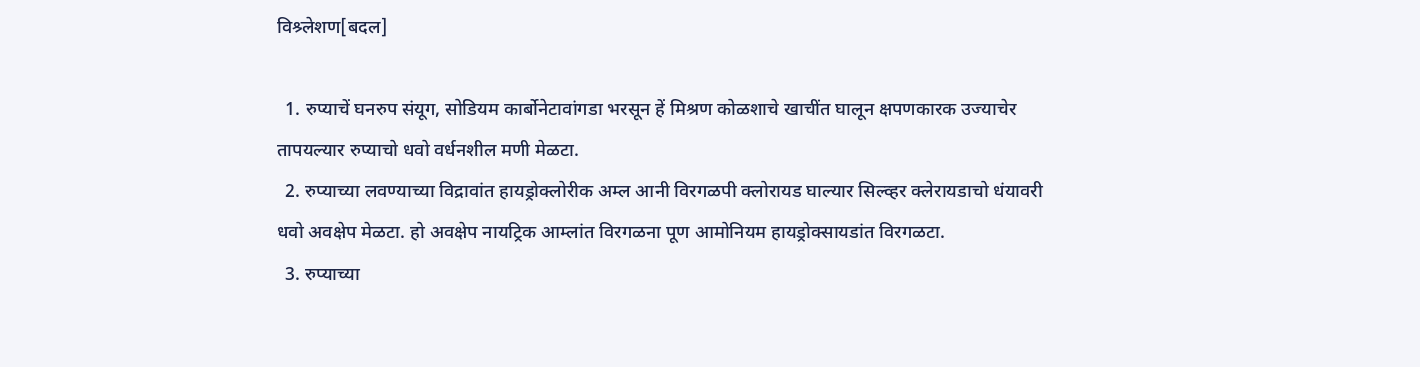विश्र्लेशण[बदल]

  1. रुप्याचें घनरुप संयूग, सोडियम कार्बोनेटावांगडा भरसून हें मिश्रण कोळशाचे खाचींत घालून क्षपणकारक उज्याचेर तापयल्यार रुप्याचो धवो वर्धनशील मणी मेळटा.
  2. रुप्याच्या लवण्याच्या विद्रावांत हायड्रोक्लोरीक अम्ल आनी विरगळपी क्लोरायड घाल्यार सिल्व्हर क्लेरायडाचो धंयावरी धवो अवक्षेप मेळटा. हो अवक्षेप नायट्रिक आम्लांत विरगळना पूण आमोनियम हायड्रोक्सायडांत विरगळटा.
  3. रुप्याच्या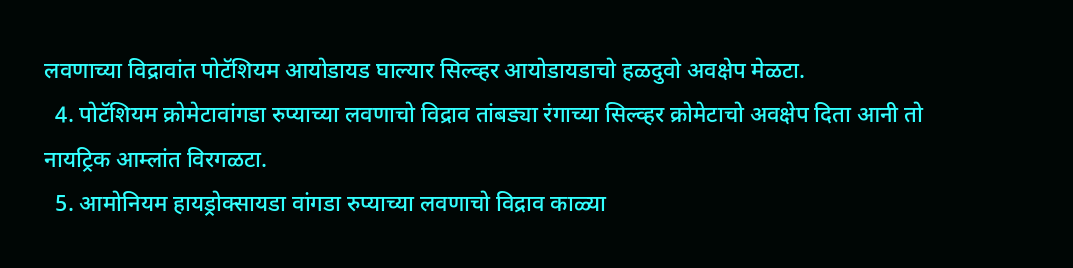लवणाच्या विद्रावांत पोटॅशियम आयोडायड घाल्यार सिल्व्हर आयोडायडाचो हळदुवो अवक्षेप मेळटा.
  4. पोटॅशियम क्रोमेटावांगडा रुप्याच्या लवणाचो विद्राव तांबड्या रंगाच्या सिल्व्हर क्रोमेटाचो अवक्षेप दिता आनी तो नायट्रिक आम्लांत विरगळटा.
  5. आमोनियम हायड्रोक्सायडा वांगडा रुप्याच्या लवणाचो विद्राव काळ्या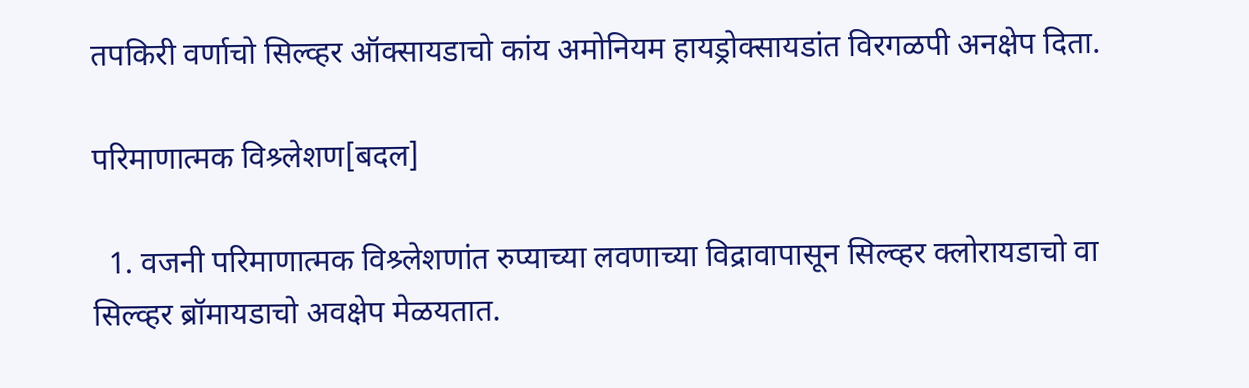तपकिरी वर्णाचो सिल्व्हर ऑक्सायडाचो कांय अमोनियम हायड्रोक्सायडांत विरगळपी अनक्षेप दिता.

परिमाणात्मक विश्र्लेशण[बदल]

  1. वजनी परिमाणात्मक विश्र्लेशणांत रुप्याच्या लवणाच्या विद्रावापासून सिल्व्हर क्लोरायडाचो वा सिल्व्हर ब्रॉमायडाचो अवक्षेप मेळयतात.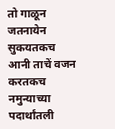तो गाळून जतनायेन सुकयतकच आनी ताचें वजन करतकच नमुन्याच्या पदार्थांतली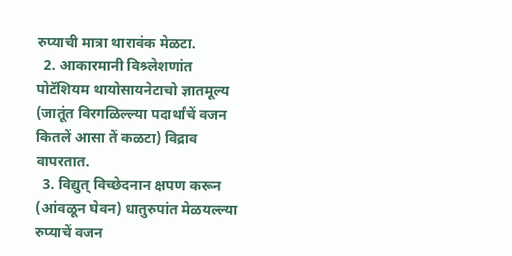रुप्याची मात्रा थारावंक मेळटा.
  2. आकारमानी विश्र्लेशणांत पोटॅशियम थायोसायनेटाचो ज्ञातमूल्य (जातूंत विरगळिल्ल्या पदार्थांचें वजन कितलें आसा तें कळटा) विद्राव वापरतात.
  3. विद्युत् विच्छेदनान क्षपण करून (आंवळून घेवन) धातुरुपांत मेळयल्ल्या रुप्याचें वजन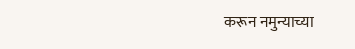करून नमुन्याच्या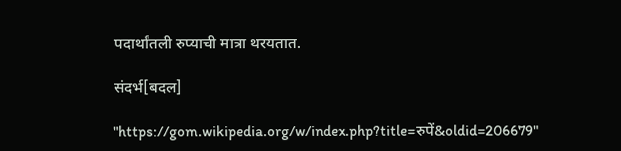पदार्थांतली रुप्याची मात्रा थरयतात.

संदर्भ[बदल]

"https://gom.wikipedia.org/w/index.php?title=रुपें&oldid=206679"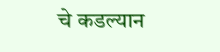चे कडल्यान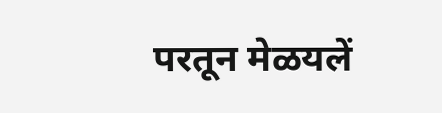परतून मेळयलें